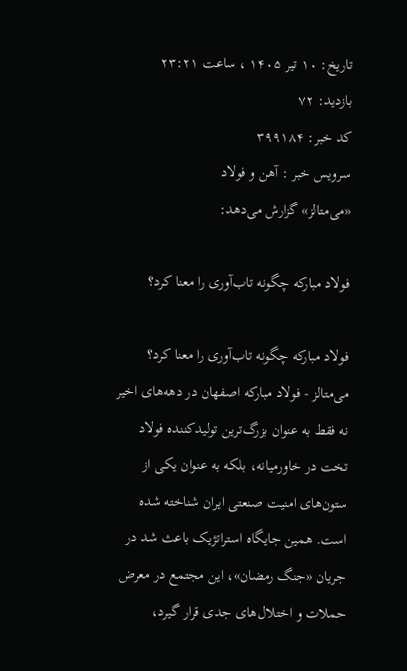تاریخ: ۱۰ تير ۱۴۰۵ ، ساعت ۲۳:۲۱
بازدید: ۷۲
کد خبر: ۳۹۹۱۸۴
سرویس خبر : آهن و فولاد
«می‌متالز» گزارش می‌دهد:

فولاد مبارکه چگونه تاب‌آوری را معنا کرد؟

فولاد مبارکه چگونه تاب‌آوری را معنا کرد؟
می‌متالز - فولاد مبارکه اصفهان در دهه‌های اخیر نه فقط به عنوان بزرگ‌ترین تولیدکننده فولاد تخت در خاورمیانه، بلکه به عنوان یکی از ستون‌های امنیت صنعتی ایران شناخته شده است. همین جایگاه استراتژیک باعث شد در جریان «جنگ رمضان»، این مجتمع در معرض حملات و اختلال‌های جدی قرار گیرد،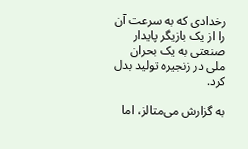رخدادی که به سرعت آن را از یک بازیگر پایدار صنعتی به یک بحران ملی در زنجیره تولید بدل کرد.

به گزارش می‌متالز، اما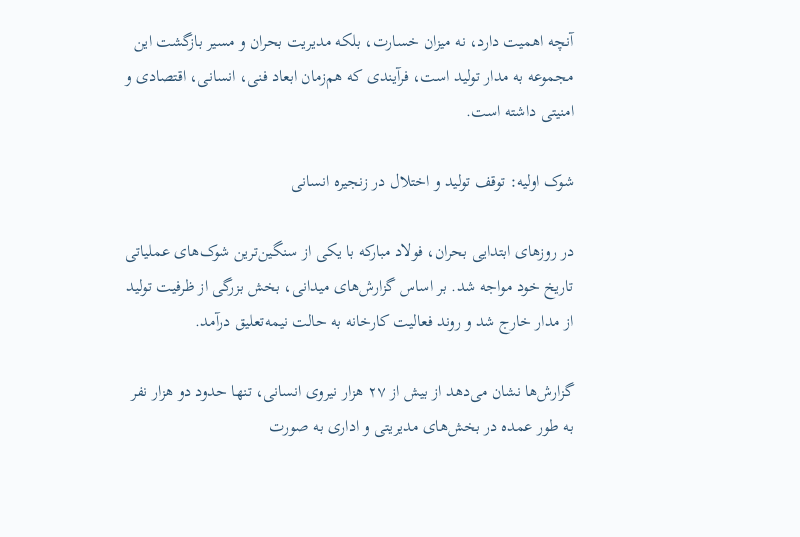آنچه اهمیت دارد، نه میزان خسارت، بلکه مدیریت بحران و مسیر بازگشت این مجموعه به مدار تولید است، فرآیندی که هم‌زمان ابعاد فنی، انسانی، اقتصادی و امنیتی داشته است.

شوک اولیه: توقف تولید و اختلال در زنجیره انسانی

در روز‌های ابتدایی بحران، فولاد مبارکه با یکی از سنگین‌ترین شوک‌های عملیاتی تاریخ خود مواجه شد. بر اساس گزارش‌های میدانی، بخش بزرگی از ظرفیت تولید از مدار خارج شد و روند فعالیت کارخانه به حالت نیمه‌تعلیق درآمد.

گزارش‌ها نشان می‌دهد از بیش از ۲۷ هزار نیروی انسانی، تنها حدود دو هزار نفر به طور عمده در بخش‌های مدیریتی و اداری به صورت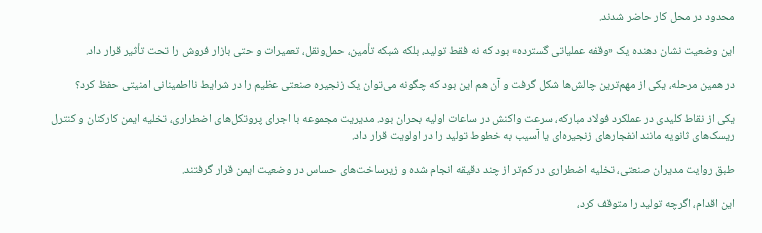محدود در محل کار حاضر شدند.

این وضعیت نشان دهنده یک «وقفه عملیاتی گسترده» بود که نه فقط تولید، بلکه شبکه تأمین، حمل‌و‌نقل، تعمیرات و حتی بازار فروش را تحت تأثیر قرار داد.

در همین مرحله، یکی از مهم‌ترین چالش‌ها شکل گرفت و آن هم این بود که چگونه می‌توان یک زنجیره صنعتی عظیم را در شرایط نااطمینانی امنیتی حفظ کرد؟

یکی از نقاط کلیدی در عملکرد فولاد مبارکه، سرعت واکنش در ساعات اولیه بحران بود. مدیریت مجموعه با اجرای پروتکل‌های اضطراری، تخلیه ایمن کارکنان و کنترل ریسک‌های ثانویه مانند انفجار‌های زنجیره‌ای یا آسیب به خطوط تولید را در اولویت قرار داد.

طبق روایت مدیران صنعتی، تخلیه اضطراری در کم‌تر از چند دقیقه انجام شده و زیرساخت‌های حساس در وضعیت ایمن قرار گرفتند.

این اقدام، اگرچه تولید را متوقف کرد،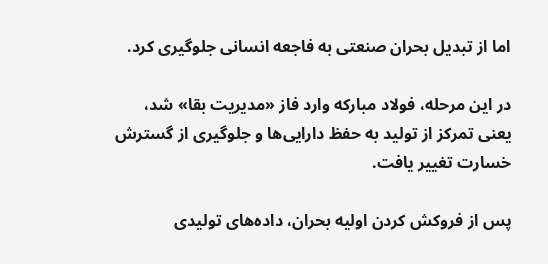اما از تبدیل بحران صنعتی به فاجعه انسانی جلوگیری کرد.

در این مرحله، فولاد مبارکه وارد فاز «مدیریت بقا» شد، یعنی تمرکز از تولید به حفظ دارایی‌ها و جلوگیری از گسترش خسارت تغییر یافت.

پس از فروکش کردن اولیه بحران، داده‌های تولیدی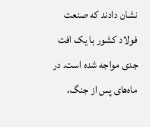نشان دادند که صنعت فولاد کشور با یک افت جدی مواجه شده است. در ماه‌های پس از جنگ،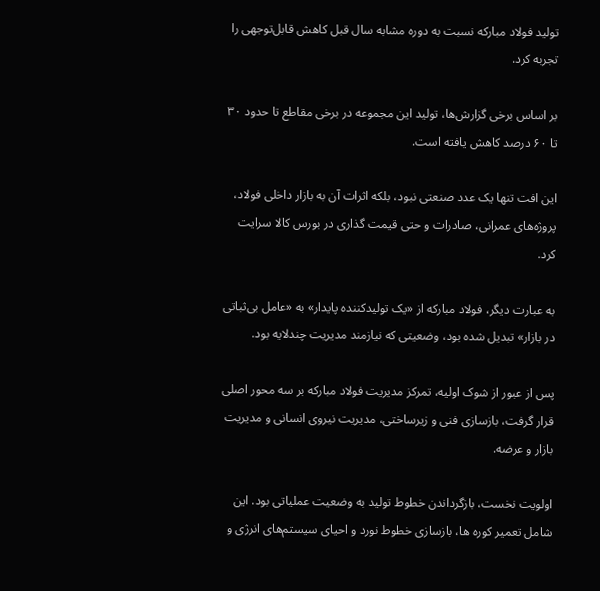تولید فولاد مبارکه نسبت به دوره مشابه سال قبل کاهش قابل‌توجهی را تجربه کرد.

بر اساس برخی گزارش‌ها، تولید این مجموعه در برخی مقاطع تا حدود ۳۰ تا ۶۰ درصد کاهش یافته است.

این افت تنها یک عدد صنعتی نبود، بلکه اثرات آن به بازار داخلی فولاد، پروژه‌های عمرانی، صادرات و حتی قیمت گذاری در بورس کالا سرایت کرد.

به عبارت دیگر، فولاد مبارکه از «یک تولیدکننده پایدار» به «عامل بی‌ثباتی در بازار» تبدیل شده بود، وضعیتی که نیازمند مدیریت چندلایه بود.

پس از عبور از شوک اولیه، تمرکز مدیریت فولاد مبارکه بر سه محور اصلی قرار گرفت، بازسازی فنی و زیرساختی، مدیریت نیروی انسانی و مدیریت بازار و عرضه.

اولویت نخست، بازگرداندن خطوط تولید به وضعیت عملیاتی بود. این شامل تعمیر کوره ها، بازسازی خطوط نورد و احیای سیستم‌های انرژی و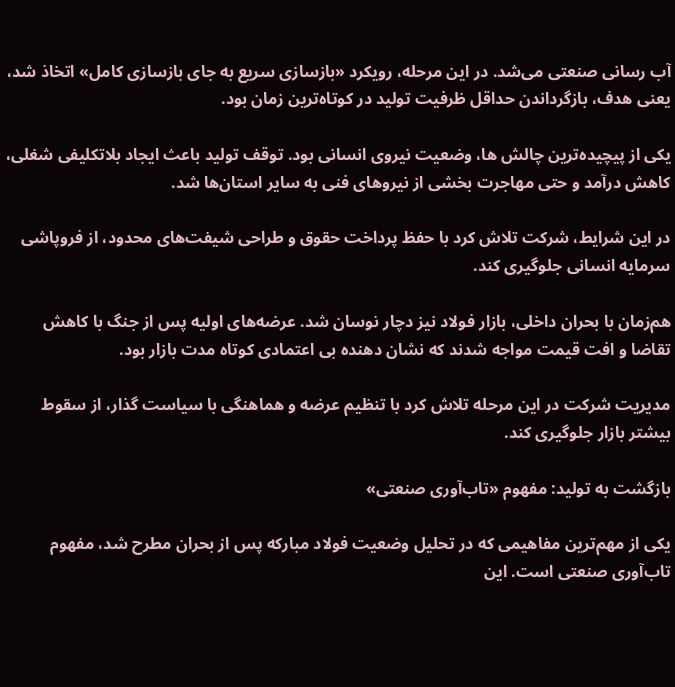آب رسانی صنعتی می‌شد. در این مرحله، رویکرد «بازسازی سریع به جای بازسازی کامل» اتخاذ شد، یعنی هدف، بازگرداندن حداقل ظرفیت تولید در کوتاه‌ترین زمان بود.

یکی از پیچیده‌ترین چالش ها، وضعیت نیروی انسانی بود. توقف تولید باعث ایجاد بلاتکلیفی شغلی، کاهش درآمد و حتی مهاجرت بخشی از نیرو‌های فنی به سایر استان‌ها شد.

در این شرایط، شرکت تلاش کرد با حفظ پرداخت حقوق و طراحی شیفت‌های محدود، از فروپاشی سرمایه انسانی جلوگیری کند.

هم‌زمان با بحران داخلی، بازار فولاد نیز دچار نوسان شد. عرضه‌های اولیه پس از جنگ با کاهش تقاضا و افت قیمت مواجه شدند که نشان دهنده بی اعتمادی کوتاه مدت بازار بود.

مدیریت شرکت در این مرحله تلاش کرد با تنظیم عرضه و هماهنگی با سیاست گذار، از سقوط بیشتر بازار جلوگیری کند.

بازگشت به تولید: مفهوم «تاب‌آوری صنعتی»

یکی از مهم‌ترین مفاهیمی که در تحلیل وضعیت فولاد مبارکه پس از بحران مطرح شد، مفهوم تاب‌آوری صنعتی است. این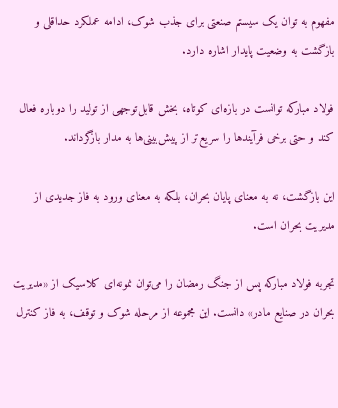مفهوم به توان یک سیستم صنعتی برای جذب شوک، ادامه عملکرد حداقلی و بازگشت به وضعیت پایدار اشاره دارد.

فولاد مبارکه توانست در بازه‌ای کوتاه، بخش قابل‌توجهی از تولید را دوباره فعال کند و حتی برخی فرآیند‌ها را سریع‌تر از پیش‌بینی‌ها به مدار بازگرداند.

این بازگشت، نه به معنای پایان بحران، بلکه به معنای ورود به فاز جدیدی از مدیریت بحران است.

تجربه فولاد مبارکه پس از جنگ رمضان را می‌توان نمونه‌ای کلاسیک از «مدیریت بحران در صنایع مادر» دانست. این مجموعه از مرحله شوک و توقف، به فاز کنترل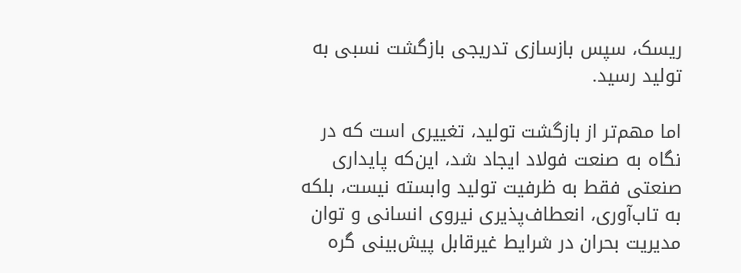ریسک، سپس بازسازی تدریجی بازگشت نسبی به تولید رسید.

اما مهم‌تر از بازگشت تولید، تغییری است که در نگاه به صنعت فولاد ایجاد شد، این‌که پایداری صنعتی فقط به ظرفیت تولید وابسته نیست، بلکه به تاب‌آوری، انعطاف‌پذیری نیروی انسانی و توان مدیریت بحران در شرایط غیرقابل پیش‌بینی گره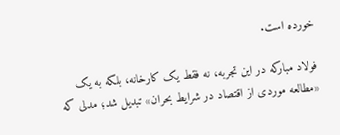خورده است.

فولاد مبارکه در این تجربه، نه فقط یک کارخانه، بلکه به یک «مطالعه موردی از اقتصاد در شرایط بحران» تبدیل شد؛ مدلی که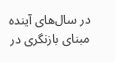در سال‌های آینده مبنای بازنگری در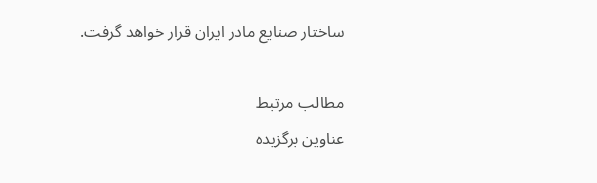ساختار صنایع مادر ایران قرار خواهد گرفت.

مطالب مرتبط
عناوین برگزیده